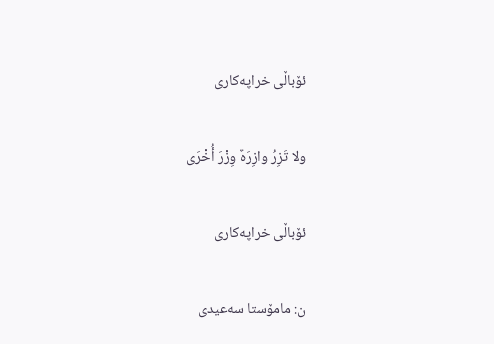ئۆباڵى خراپە‌كارى

ولا تَزِرُ وازِرَه‌ٌ وِزْرَ أُخْرَى

ئۆباڵى خراپە‌كارى

ن: مامۆستا سه‌عیدى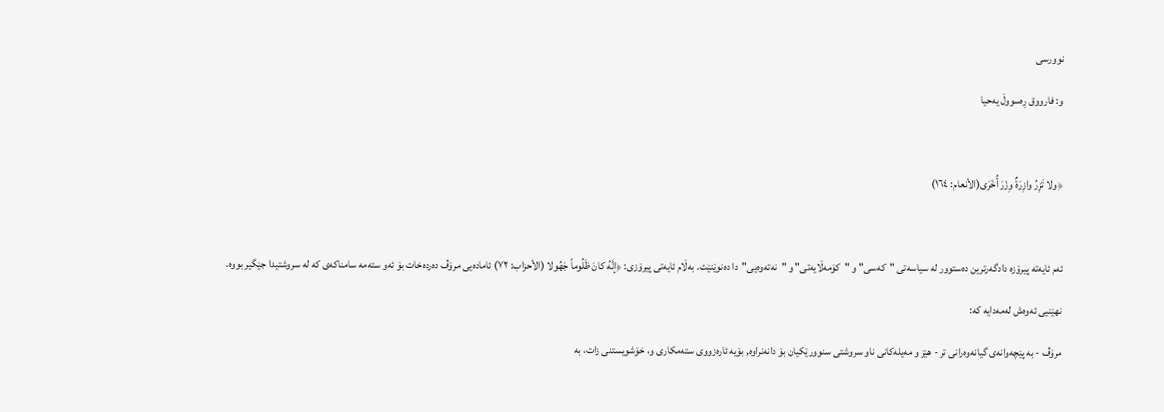نوورسى

و: فارووق ڕه‌سووڵ یه‌حیا



﴿ولا تَزِرُ وازِرَةٌ وِزْرَ أُخْرَى(الأنعام: ١٦٤)



ئه‌م ئایه‌ته‌ پیرۆزه‌ دادگه‌رترین ده‌ستوور له‌ سیاسه‌تى "كه‌سى" و "كۆمه‌ڵایه‌تى" و "نه‌ته‌وه‌یى"دا ده‌نوێنێت. به‌ڵام ئایه‌تى پیرۆزى: ﴿إنَّهُ كانَ ظَلُوماً جَهُولا (الأحزاب: ٧٢) ئاماده‌یى مرۆڤ ده‌رده‌خات بۆ ئه‌و سته‌مه‌ سامناكه‌ى كه‌ له‌ سروشتیدا جێگیر بووه‌.

نهێنیى ئه‌وه‌ش له‌مه‌دایه‌ كه‌:

مرۆڤ - به‌ پێچه‌وانه‌ى گیانه‌وه‌رانى تر - هێز و مه‌یله‌كانى ناو سروشتى سنوورێكیان بۆ دانه‌نراوه‌, بۆیه‌ ئاره‌زووى سته‌مكارى و، خۆشویستنى زات، به‌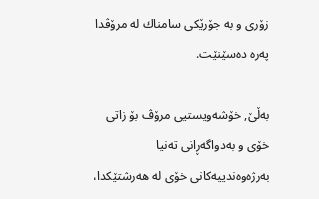زۆرى و به‌ جۆرێكى سامناك له‌ مرۆڤدا په‌ره‌ ده‌سێنێت.

به‌ڵێ, خۆشه‌ویستیى مرۆڤ بۆ زاتى خۆى و به‌دواگه‌ڕانى ته‌نیا به‌رژه‌وه‌ندییه‌كانى خۆى له‌ هه‌رشتێكدا،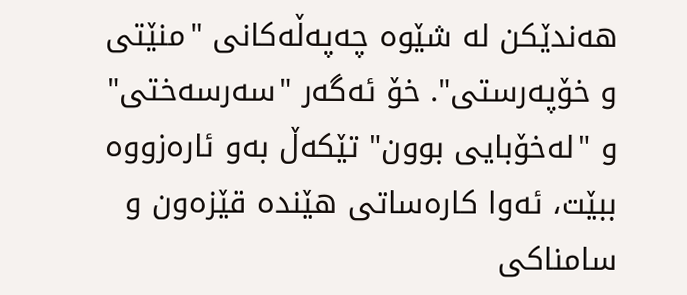هه‌ندێكن له‌ شێوه‌ چه‌په‌ڵه‌كانى "منێتى و خۆپه‌رستى". خۆ ئه‌گه‌ر "سه‌رسه‌ختى" و "له‌خۆبایى بوون" تێكه‌ڵ به‌و ئاره‌زووه‌ ببێت، ئه‌وا كاره‌ساتى هێنده‌ قێزه‌ون و سامناكى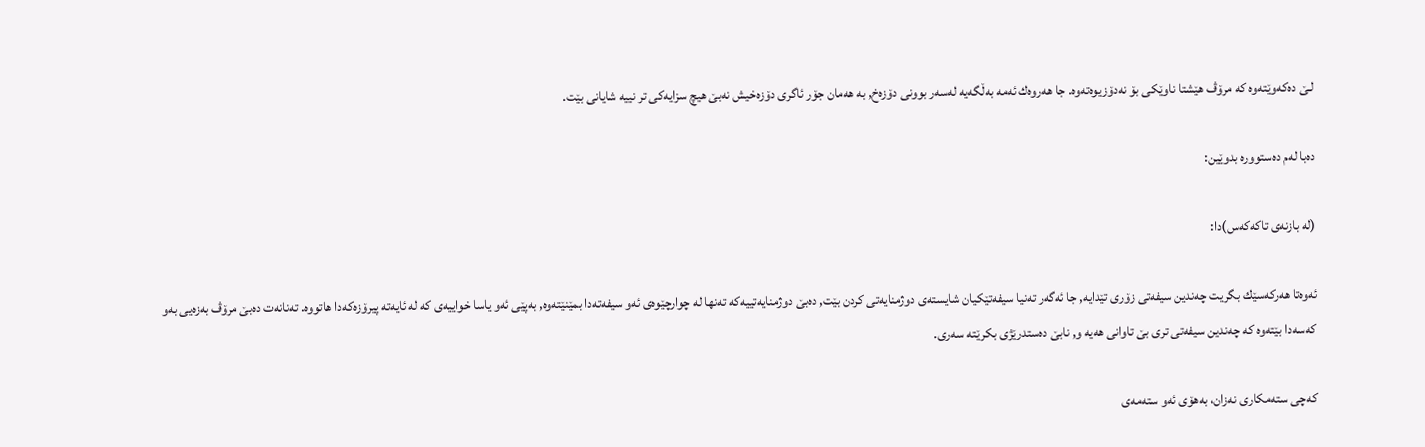لـێ ده‌كه‌وێته‌وه‌ كه‌ مرۆڤ هێشتا ناوێكى بۆ نه‌دۆزیوه‌ته‌وه‌. جا هه‌روه‌ك ئه‌مه‌ به‌ڵگه‌یه‌ له‌سه‌ر بوونى دۆزه‌خ, به‌ هه‌مان جۆر ئاگرى دۆزه‌خیش نه‌بێ هیچ سزایه‌كى تر نییه‌ شایانى بێت.

ده‌با له‌م ده‌ستووره‌ بدوێین:

(له‌ بازنه‌ى تاكه‌كه‌س)دا:

ئه‌وه‌تا هه‌ركه‌سێك بگریت چه‌ندین سیفه‌تى زۆرى تێدایه‌, جا ئه‌گه‌ر ته‌نیا سیفه‌تێكیان شایسته‌ى دوژمنایه‌تى كردن بێت, ده‌بێ دوژمنایه‌تییه‌كه‌ ته‌نها له‌ چوارچێوه‌ى ئه‌و سیفه‌ته‌دا بمێنێته‌وه‌, به‌پێى ئه‌و یاسا خواییه‌ى كه‌ له‌ ئایه‌ته‌ پیرۆزه‌كه‌دا هاتووه‌. ته‌نانه‌ت ده‌بێ مرۆڤ به‌زه‌یى به‌و كه‌سه‌دا بێته‌وه‌ كه‌ چه‌ندین سیفه‌تى ترى بێ تاوانى هه‌یه‌ و, نابێ ده‌ستدرێژى بكرێته‌ سه‌رى.

كه‌چى سته‌مكارى نه‌زان، به‌هۆى ئه‌و سته‌مه‌ى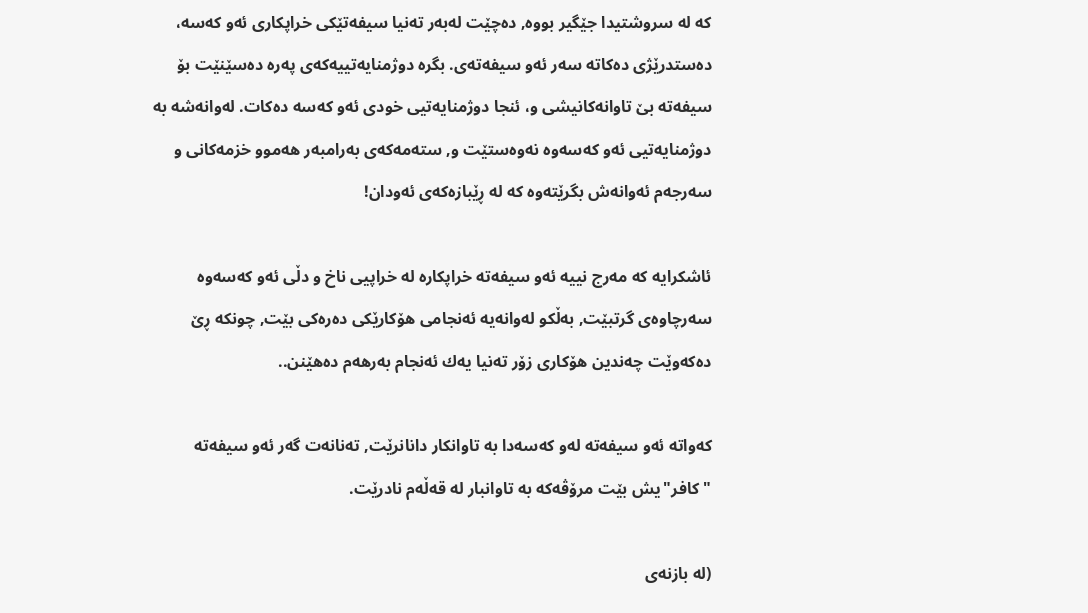كه‌ له‌ سروشتیدا جێگیر بووه‌, ده‌چێت له‌به‌ر ته‌نیا سیفه‌تێكى خراپكارى ئه‌و كه‌سه‌، ده‌ستدرێژى ده‌كاته‌ سه‌ر ئه‌و سیفه‌ته‌ى. بگره‌ دوژمنایه‌تییه‌كه‌ى په‌ره‌ ده‌سێنێت بۆ سیفه‌ته‌ بێ تاوانه‌كانیشى و، ئنجا دوژمنایه‌تیى خودى ئه‌و كه‌سه‌ ده‌كات. له‌وانه‌شه‌ به‌ دوژمنایه‌تیى ئه‌و كه‌سه‌وه‌ نه‌وه‌ستێت و, سته‌مه‌كه‌ى به‌رامبه‌ر هه‌موو خزمه‌كانى و سه‌رجه‌م ئه‌وانه‌ش بگرێته‌وه‌ كه‌ له‌ ڕێبازه‌كه‌ى ئه‌ودان!

ئاشكرایه‌ كه‌ مه‌رج نییه‌ ئه‌و سیفه‌ته‌ خراپكاره‌ له‌ خراپیى ناخ و دڵى ئه‌و كه‌سه‌وه‌ سه‌رچاوه‌ى گرتبێت, به‌ڵكو له‌وانه‌یه‌ ئه‌نجامى هۆكارێكى ده‌ره‌كى بێت, چونكه‌ ڕێ ده‌كه‌وێت چه‌ندین هۆكارى زۆر ته‌نیا یه‌ك ئه‌نجام به‌رهه‌م ده‌هێنن..

كه‌واته‌ ئه‌و سیفه‌ته‌ له‌و كه‌سه‌دا به‌ تاوانكار دانانرێت, ته‌نانه‌ت گه‌ر ئه‌و سیفه‌ته‌ "كافر"یش بێت مرۆڤه‌كه‌ به‌ تاوانبار له‌ قه‌ڵه‌م نادرێت.

(له‌ بازنه‌ى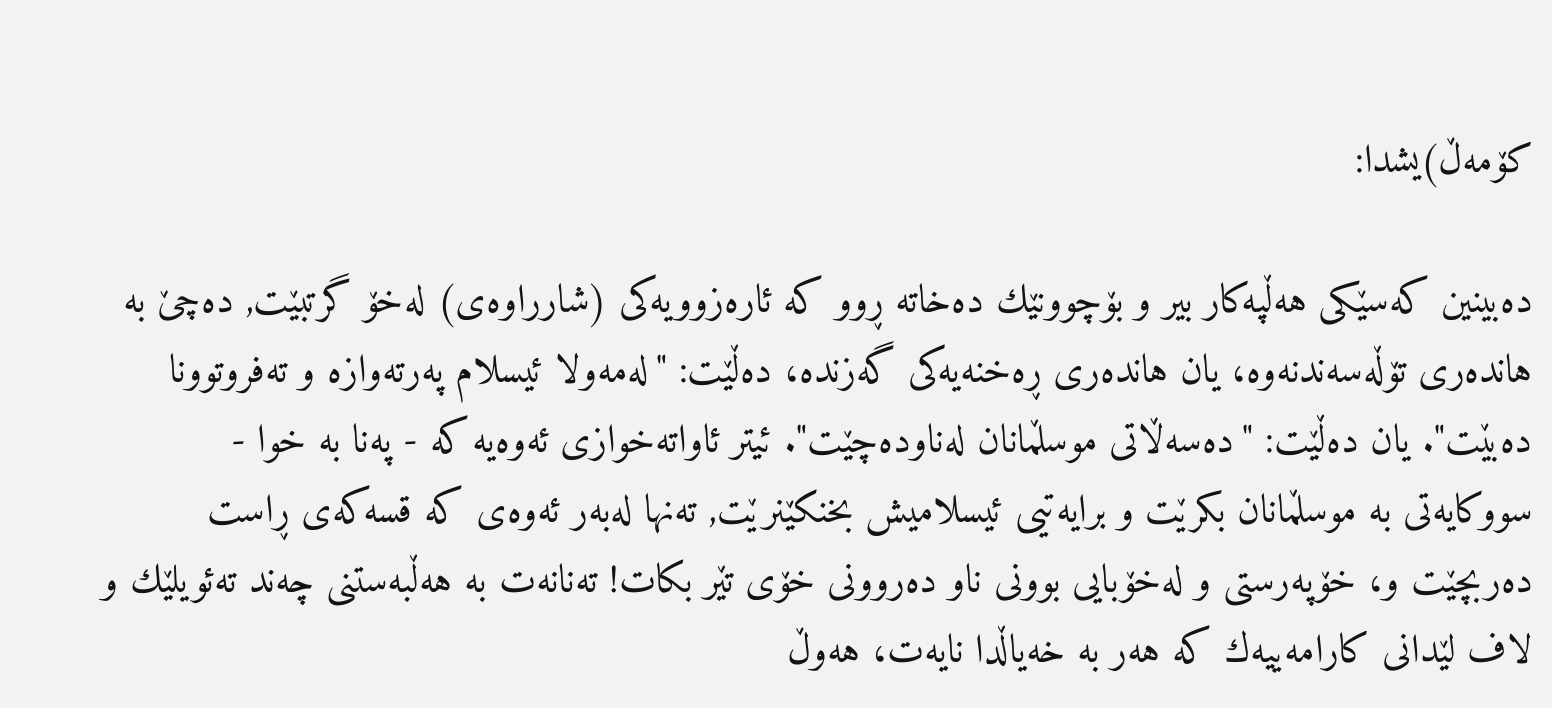كۆمه‌ڵ)یشدا:

ده‌بینین كه‌سێكى هه‌ڵپه‌كار بیر و بۆچوونێك ده‌خاته‌ ڕوو كه‌ ئاره‌زوویه‌كى (شارراوه‌ى) له‌خۆ گرتبێت, ده‌چێ به‌ هانده‌رى تۆڵه‌سه‌ندنه‌وه‌، یان هانده‌رى ڕه‌خنه‌یه‌كى گه‌زنده‌، ده‌ڵێت: "له‌مه‌ولا ئیسلام په‌رته‌وازه‌ و ته‌فروتوونا ده‌بێت". یان ده‌ڵێت: "ده‌سه‌ڵاتى موسڵمانان له‌ناوده‌چێت". ئیتر ئاواته‌خوازى ئه‌وه‌یه‌ كه‌ - په‌نا به‌ خوا - سووكایه‌تى به‌ موسڵمانان بكرێت و برایه‌تیى ئیسلامیش بخنكێنرێت, ته‌نها له‌به‌ر ئه‌وه‌ى كه‌ قسه‌كه‌ى ڕاست ده‌ربچێت و، خۆپه‌رستى و له‌خۆبایى بوونى ناو ده‌روونى خۆى تێر بكات! ته‌نانه‌ت به‌ هه‌ڵبه‌ستنى چه‌ند ته‌ئویلێك و لاف لێدانى كارامه‌ییه‌ك كه‌ هه‌ر به‌ خه‌یاڵدا نایه‌ت، هه‌وڵ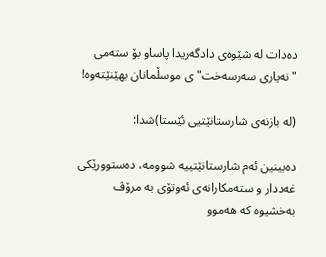ده‌دات له‌ شێوه‌ى دادگه‌ریدا پاساو بۆ سته‌مى "نه‌یارى سه‌رسه‌خت"ى موسڵمانان بهێنێته‌وه‌!

(له‌ بازنه‌ى شارستانێتیى ئێستا)شدا:

ده‌بینین ئه‌م شارستانێتییه‌ شوومه‌، ده‌ستوورێكى غه‌ددار و سته‌مكارانه‌ى ئه‌وتۆى به‌ مرۆڤ به‌خشیوه‌ كه‌ هه‌موو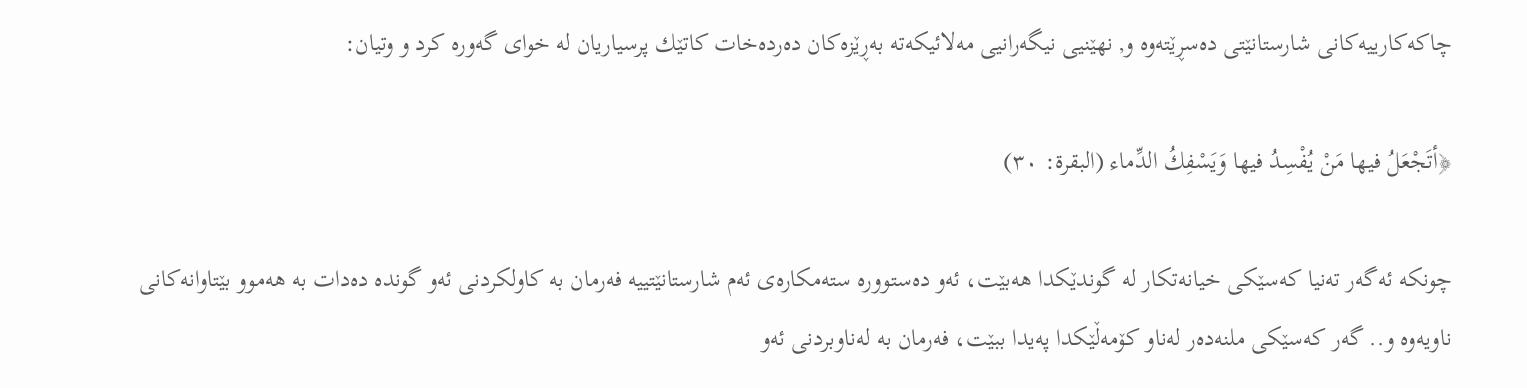چاكه‌كارییه‌كانى شارستانێتى ده‌سڕێته‌وه‌ و, نهێنیى نیگه‌رانیى مه‌لائیكه‌ته‌ به‌ڕێزه‌كان ده‌رده‌خات كاتێك پرسیاریان له‌ خواى گه‌وره‌ كرد و وتیان:

﴿أتَجْعَلُ فيها مَنْ يُفْسِدُ فيها وَيَسْفِكُ الدِّماء (البقرة: ٣٠)

چونكه‌ ئه‌گه‌ر ته‌نیا كه‌سێكى خیانه‌تكار له‌ گوندێكدا هه‌بێت، ئه‌و ده‌ستووره‌ سته‌مكاره‌ى ئه‌م شارستانێتییه‌ فه‌رمان به‌ كاولكردنى ئه‌و گونده‌ ده‌دات به‌ هه‌موو بێتاوانه‌كانى ناویه‌وه‌ و.. گه‌ر كه‌سێكى ملنه‌ده‌ر له‌ناو كۆمه‌ڵێكدا په‌یدا ببێت، فه‌رمان به‌ له‌ناوبردنى ئه‌و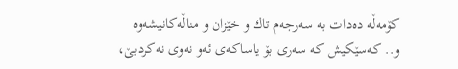كۆمه‌ڵه‌ ده‌دات به‌ سه‌رجه‌م تاك و خێزان و مناڵه‌كانیشه‌وه‌ و.. كه‌سێكیش كه‌ سه‌رى بۆ یاساكه‌ى ئه‌و نه‌وى نه‌كردبێ،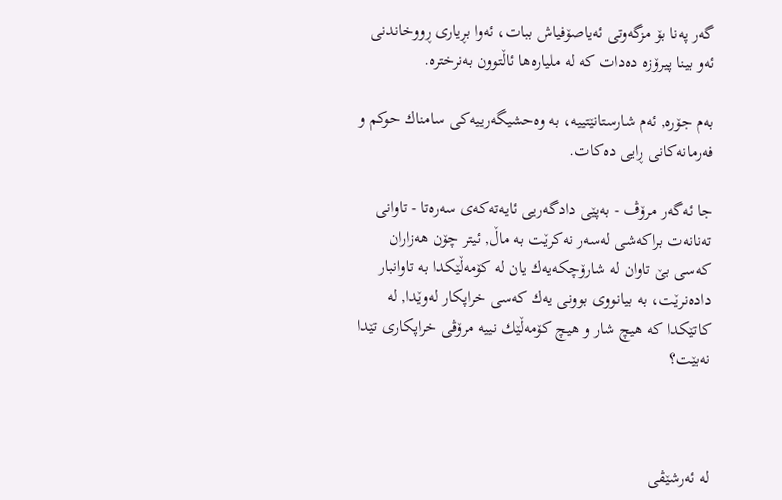گه‌ر په‌نا بۆ مزگه‌وتى ئه‌یاصۆفیاش ببات، ئه‌وا بڕیارى ڕووخاندنى ئه‌و بینا پیرۆزه‌ ده‌دات كه‌ له‌ ملیاره‌ها ئاڵتوون به‌نرختره‌.

به‌م جۆره‌, ئه‌م شارستانێتییه‌، به‌ وه‌حشیگه‌رییه‌كى سامناك حوكم و فه‌رمانه‌كانى ڕایى ده‌كات.

جا ئه‌گه‌ر مرۆڤ - به‌پێى دادگه‌ریى ئایه‌ته‌كه‌ى سه‌ره‌تا - تاوانى ته‌نانه‌ت براكه‌شى له‌سه‌ر نه‌كرێت به‌ ماڵ, ئیتر چۆن هه‌زاران كه‌سى بێ تاوان له‌ شارۆچكه‌یه‌ك یان له‌ كۆمه‌ڵێكدا به‌ تاوانبار داده‌نرێت، به‌ بیانووى بوونى یه‌ك كه‌سى خراپكار له‌وێدا, له‌ كاتێكدا كه‌ هیچ شار و هیچ كۆمه‌ڵێك نییه‌ مرۆڤى خراپكارى تێدا نه‌بێت؟



له‌ ئه‌رشێڤى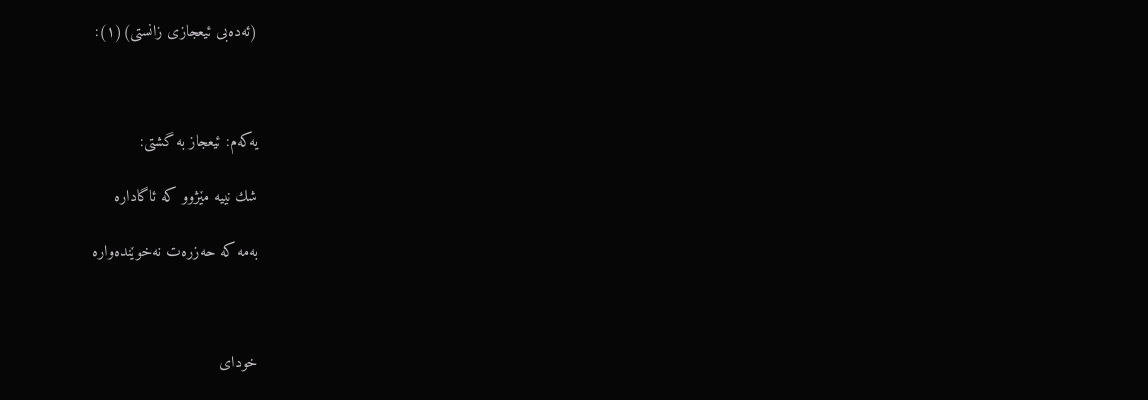(ئه‌ده‌بى ئیعجازى زانستى)(١):



یه‌كه‌م: ئیعجاز به‌ گشتى:

شك نییه‌ مێژوو كه‌ ئاگاداره‌

به‌مه‌ كه‌ حه‌زره‌ت نه‌خوێنده‌واره‌



خوداى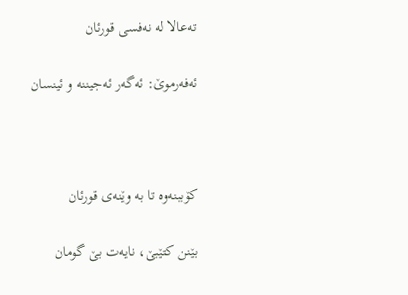ته‌عالا له‌ نه‌فسى قورئان

ئه‌فه‌رموێ: ئه‌گه‌ر ئه‌جیننه‌ و ئینسان



كۆببنه‌وه‌ تا به‌ وێنه‌ى قورئان

بێنن كتێبێ، نایه‌ت بێ گومان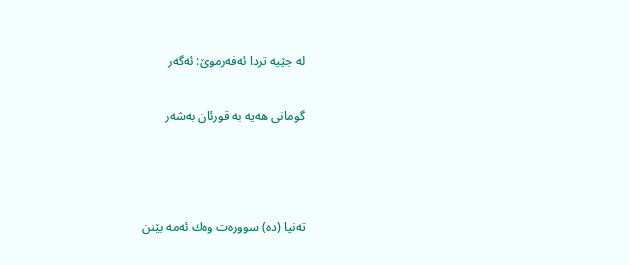له‌ جێیه‌ تردا ئه‌فه‌رموێ: ئه‌گه‌ر

گومانى هه‌یه‌ به‌ قورئان به‌شه‌ر



ته‌نیا (ده‌) سووره‌ت وه‌ك ئه‌مه‌ بێنن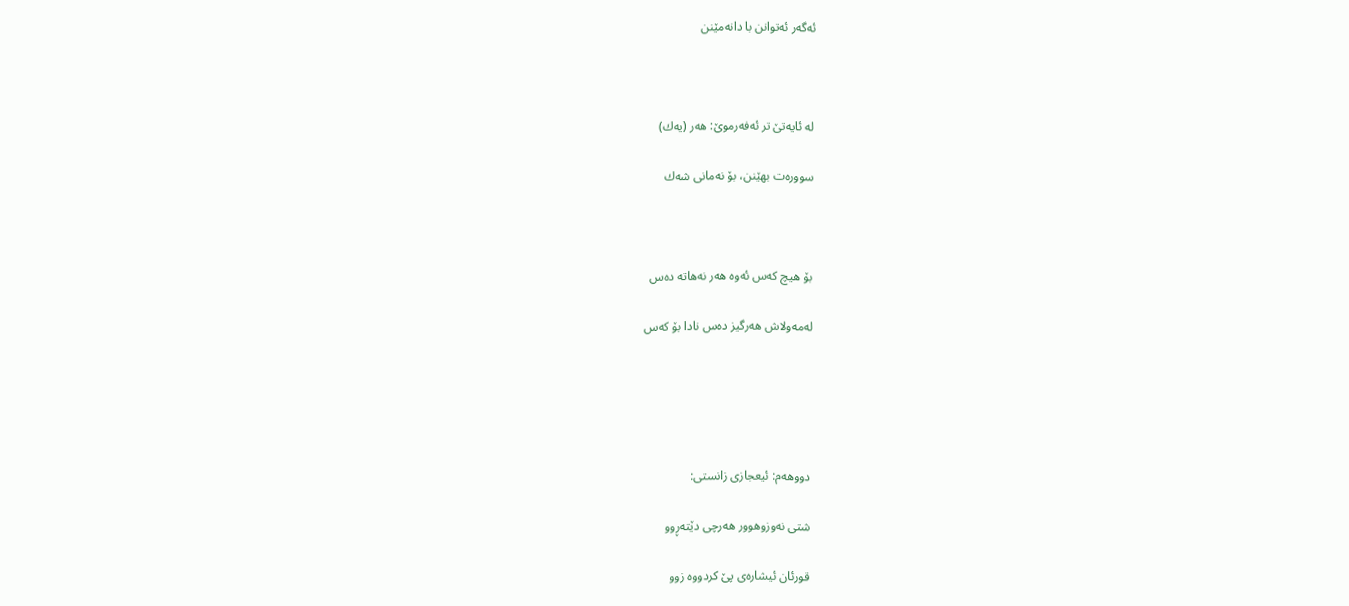ئه‌گه‌ر ئه‌توانن با دانه‌مێنن



له‌ ئایه‌تێ تر ئه‌فه‌رموێ: هه‌ر (یه‌ك)

سووره‌ت بهێنن، بۆ نه‌مانى شه‌ك



بۆ هیچ كه‌س ئه‌وه‌ هه‌ر نه‌هاته‌ ده‌س

له‌مه‌ولاش هه‌رگیز ده‌س نادا بۆ كه‌س





دووهه‌م: ئیعجازى زانستى:

شتى نه‌وزوهوور هه‌رچى دێته‌ڕوو

قورئان ئیشاره‌ى پێ كردووه‌ زوو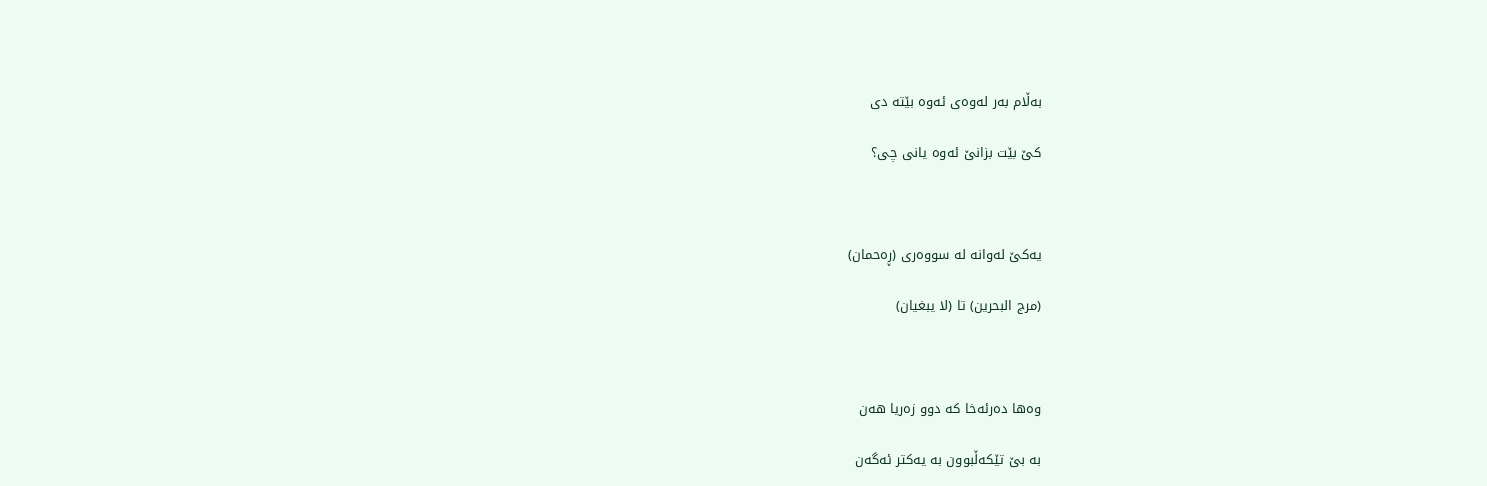به‌ڵام به‌ر له‌وه‌ى ئه‌وه‌ بێته‌ دى

كێ بێت بزانێ ئه‌وه‌ یانى چى؟



یه‌كێ له‌وانه‌ له‌ سووه‌رى (ڕه‌حمان)

(مرج البحرین) تا (لا یبغیان)



وه‌ها ده‌رئه‌خا كه‌ دوو زه‌ریا هه‌ن

به‌ بێ تێكه‌ڵبوون به‌ یه‌كتر ئه‌گه‌ن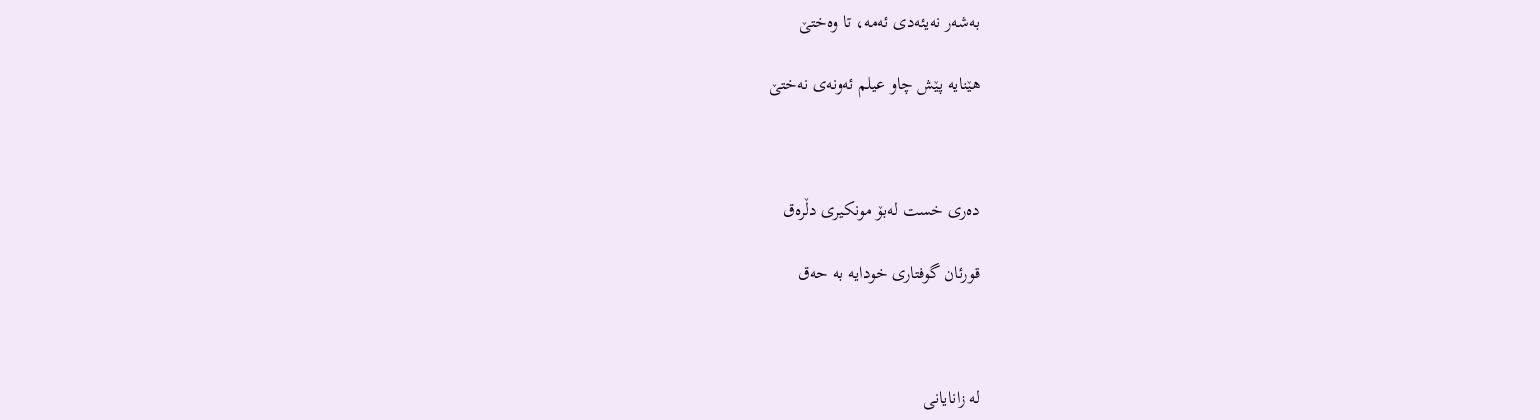به‌شه‌ر نه‌یئه‌دى ئه‌مه‌، تا وه‌ختێ

هێنایه‌ پێش چاو عیلم ئه‌ونه‌ى نه‌ختێ



ده‌رى خست له‌بۆ مونكیرى دڵره‌ق

قورئان گوفتارى خودایه‌ به‌ حه‌ق



له‌ زانایانى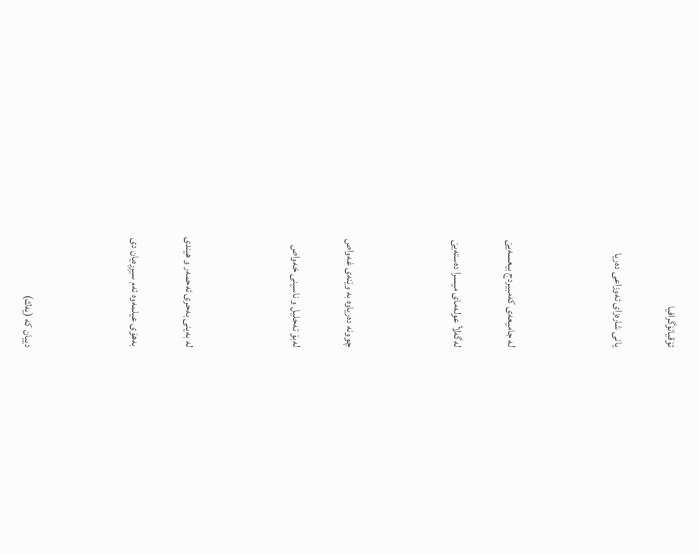ئۆقیانۆگرافیا

یانى شاره‌زاى ئه‌وزاعى ده‌ریا



له‌ جامیعه‌ى كه‌مبیردج بیعسه‌یێ

له‌گه‌لأ عوله‌ماى میسرا ده‌سته‌یێ



چوونه‌ ده‌ریاوه‌ به‌ وێنه‌ى غه‌واص

له‌بۆ ته‌حلیل و ناسینى خه‌واص



له‌ به‌ینى به‌حرى ئه‌حمه‌ر و هیندى

به‌هۆى عیلمه‌وه‌ ئه‌م سیڕڕه‌یان دى



دییان كه‌ (یه‌ك)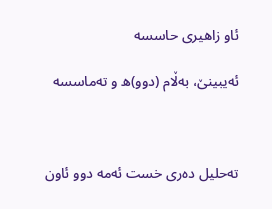ئاو زاهیرى حاسسه‌

ئه‌یبینێ، به‌ڵام (دوو)ه‌ و ته‌ماسسه‌



ته‌حلیل ده‌رى خست ئه‌مه‌ دوو ئاون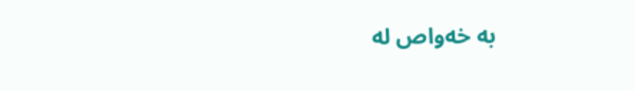به‌ خه‌واص له‌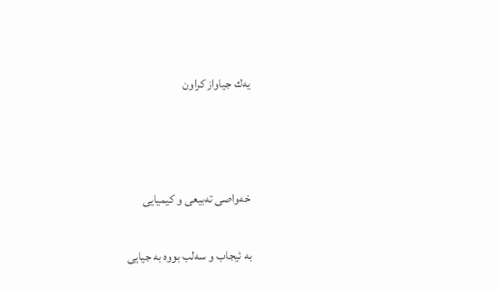یه‌ك جیاواز كراون



خه‌واصى ته‌بیعى و كیمیایى

به‌ ئیجاب و سه‌لب بووه‌ به‌ جیایى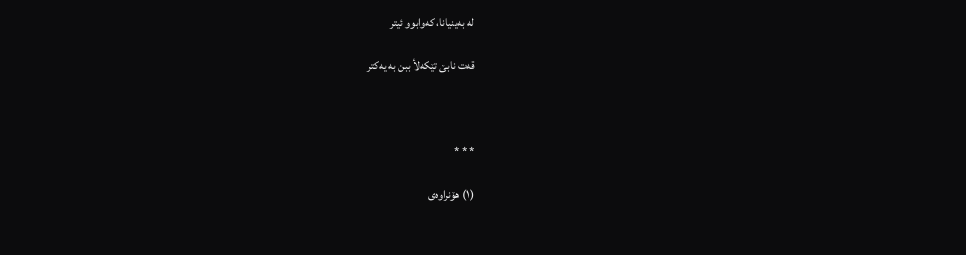له‌ به‌ینیانا، كه‌وابوو ئیتر

قه‌ت نابێ تێكه‌لأ ببن به‌ یه‌كتر



* * *

(١) هۆنراوەی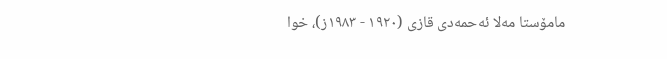مامۆستا مەلا ئەحمەدی قازی (١٩٢٠ - ١٩٨٣ز)، خوا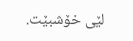لێی خۆشبێت.